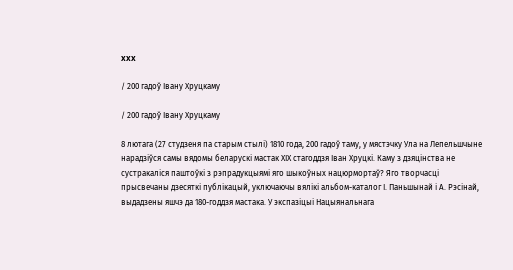xxx

/ 200 гадоў Івану Хруцкаму

/ 200 гадоў Івану Хруцкаму

8 лютага (27 студзеня па старым стылі) 1810 года, 200 гадоў таму, у мястэчку Ула на Лепельшчыне нарадзіўся самы вядомы беларускі мастак ХІХ стагоддзя Іван Хруцкі. Каму з дзяцінства не сустракаліся паштоўкі з рэпрадукцыямі яго шыкоўных нацюрмортаў? Яго творчасці прысвечаны дзесяткі публікацый, уключаючы вялікі альбом-каталог І. Паньшынай і А. Рэсінай, выдадзены яшчэ да 180-годдзя мастака. У экспазіцыі Нацыянальнага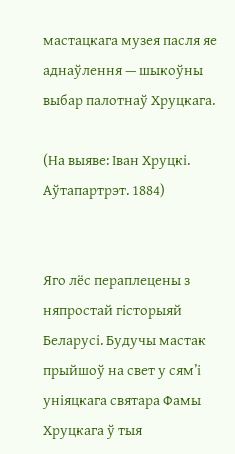мастацкага музея пасля яе аднаўлення — шыкоўны выбар палотнаў Хруцкага.

(На выяве: Іван Хруцкі. Аўтапартрэт. 1884)


Яго лёс пераплецены з няпростай гісторыяй Беларусі. Будучы мастак прыйшоў на свет у сям’і уніяцкага святара Фамы Хруцкага ў тыя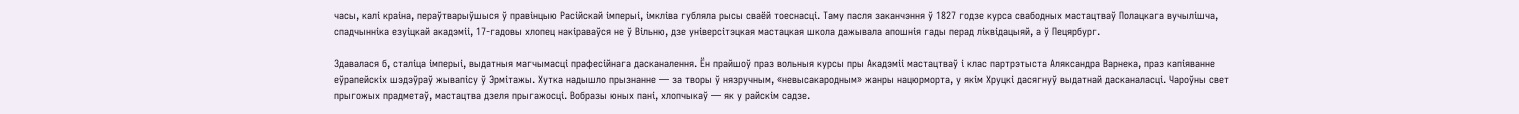часы, калі краіна, пераўтварыўшыся ў правінцыю Расійскай імперыі, імкліва губляла рысы сваёй тоеснасці. Таму пасля заканчэння ў 1827 годзе курса свабодных мастацтваў Полацкага вучылішча, спадчынніка езуіцкай акадэміі, 17-гадовы хлопец накіраваўся не ў Вільню, дзе універсітэцкая мастацкая школа дажывала апошнія гады перад ліквідацыяй, а ў Пецярбург.

Здавалася б, сталіца імперыі, выдатныя магчымасці прафесійнага дасканалення. Ён прайшоў праз вольныя курсы пры Акадэміі мастацтваў і клас партрэтыста Аляксандра Варнека, праз капіяванне еўрапейскіх шэдэўраў жывапісу ў Эрмітажы. Хутка надышло прызнанне — за творы ў нязручным, «невысакародным» жанры нацюрморта, у якім Хруцкі дасягнуў выдатнай дасканаласці. Чароўны свет прыгожых прадметаў, мастацтва дзеля прыгажосці. Вобразы юных пані, хлопчыкаў — як у райскім садзе.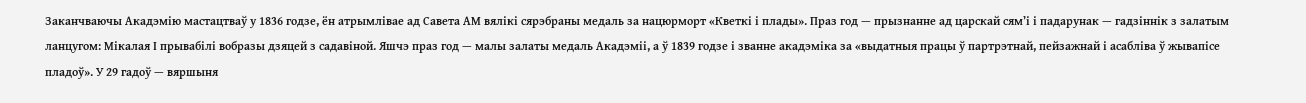Заканчваючы Акадэмію мастацтваў у 1836 годзе, ён атрымлівае ад Савета АМ вялікі сярэбраны медаль за нацюрморт «Кветкі і плады». Праз год — прызнанне ад царскай сям’і і падарунак — гадзіннік з залатым ланцугом: Мікалая І прывабілі вобразы дзяцей з садавіной. Яшчэ праз год — малы залаты медаль Акадэміі, а ў 1839 годзе і званне акадэміка за «выдатныя працы ў партрэтнай, пейзажнай і асабліва ў жывапісе пладоў». У 29 гадоў — вяршыня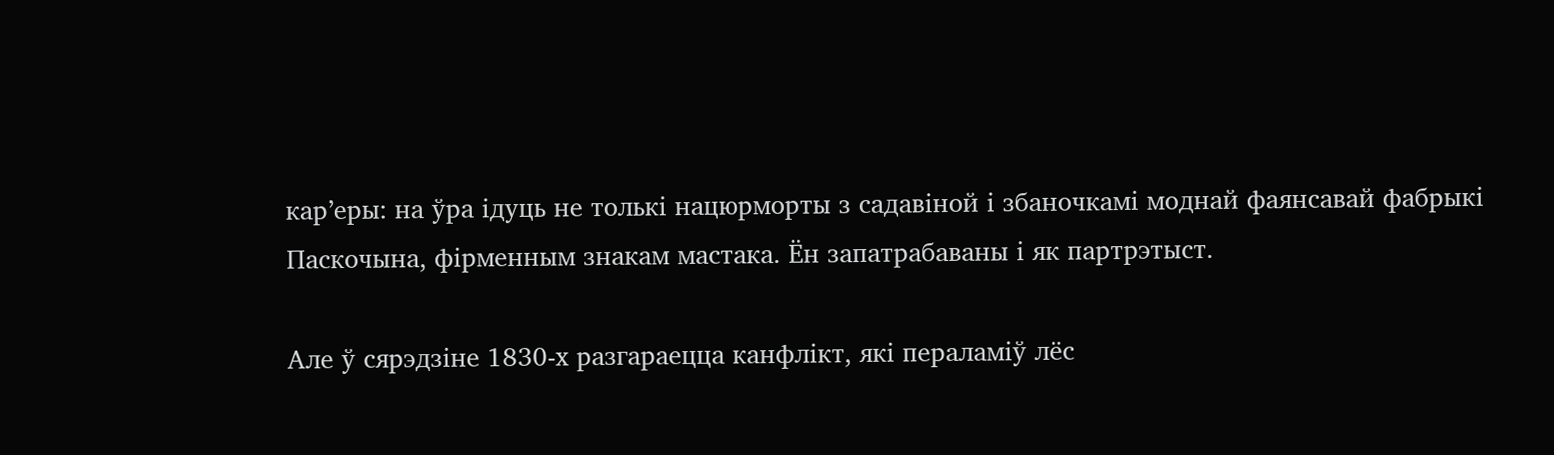кар’еры: на ўра ідуць не толькі нацюрморты з садавіной і збаночкамі моднай фаянсавай фабрыкі Паскочына, фірменным знакам мастака. Ён запатрабаваны і як партрэтыст.

Але ў сярэдзіне 1830-х разгараецца канфлікт, які пераламіў лёс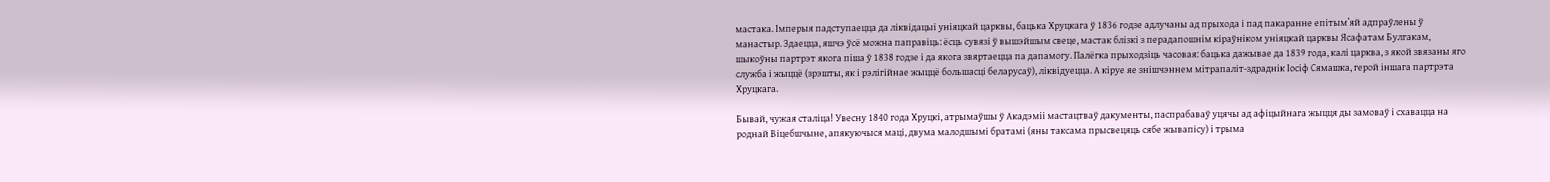мастака. Імперыя падступаецца да ліквідацыі уніяцкай царквы, бацька Хруцкага ў 1836 годзе адлучаны ад прыхода і пад пакаранне епітым’яй адпраўлены ў манастыр. Здаецца, яшчэ ўсё можна паправіць: ёсць сувязі ў вышэйшым свеце, мастак блізкі з перадапошнім кіраўніком уніяцкай царквы Ясафатам Булгакам, шыкоўны партрэт якога піша ў 1838 годзе і да якога звяртаецца па дапамогу. Палёгка прыходзіць часовая: бацька дажывае да 1839 года, калі царква, з якой звязаны яго служба і жыццё (зрэшты, як і рэлігійнае жыццё большасці беларусаў), ліквідуецца. А кіруе яе знішчэннем мітрапаліт-здраднік Іосіф Сямашка, герой іншага партрэта Хруцкага.

Бывай, чужая сталіца! Увесну 1840 года Хруцкі, атрымаўшы ў Акадэміі мастацтваў дакументы, паспрабаваў уцячы ад афіцыйнага жыцця ды замоваў і схавацца на роднай Віцебшчыне, апякуючыся маці, двума малодшымі братамі (яны таксама прысвецяць сябе жывапісу) і трыма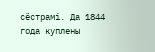сёстрамі. Да 1844 года куплены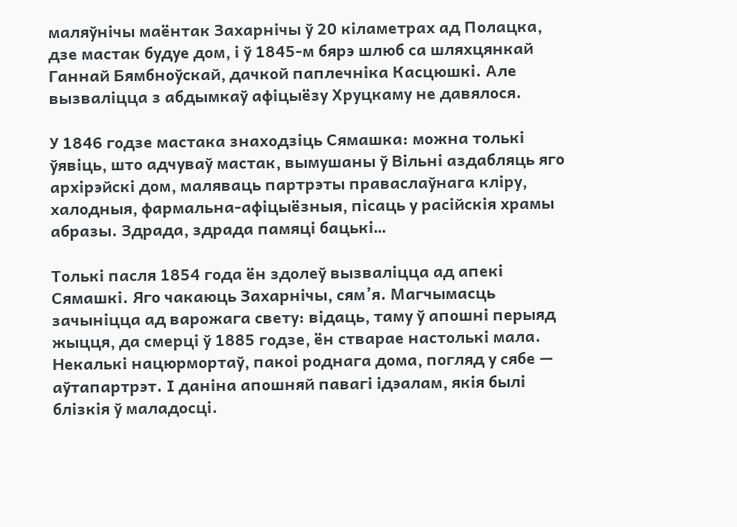маляўнічы маёнтак Захарнічы ў 20 кіламетрах ад Полацка, дзе мастак будуе дом, і ў 1845-м бярэ шлюб са шляхцянкай Ганнай Бямбноўскай, дачкой паплечніка Касцюшкі. Але вызваліцца з абдымкаў афіцыёзу Хруцкаму не давялося.

У 1846 годзе мастака знаходзіць Сямашка: можна толькі ўявіць, што адчуваў мастак, вымушаны ў Вільні аздабляць яго архірэйскі дом, маляваць партрэты праваслаўнага кліру, халодныя, фармальна-афіцыёзныя, пісаць у расійскія храмы абразы. Здрада, здрада памяці бацькі…

Толькі пасля 1854 года ён здолеў вызваліцца ад апекі Сямашкі. Яго чакаюць Захарнічы, сям’я. Магчымасць зачыніцца ад варожага свету: відаць, таму ў апошні перыяд жыцця, да смерці ў 1885 годзе, ён стварае настолькі мала. Некалькі нацюрмортаў, пакоі роднага дома, погляд у сябе — аўтапартрэт. І даніна апошняй павагі ідэалам, якія былі блізкія ў маладосці.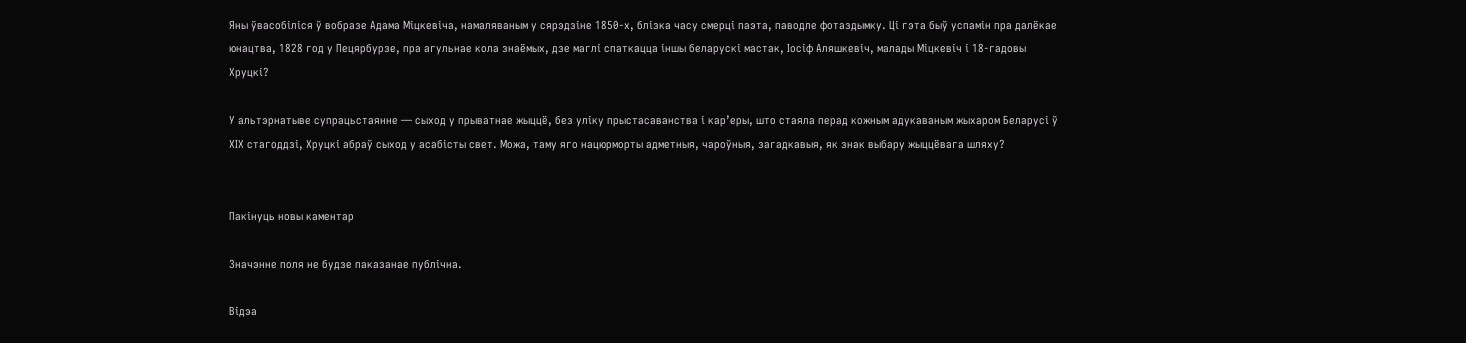Яны ўвасобіліся ў вобразе Адама Міцкевіча, намаляваным у сярэдзіне 1850-х, блізка часу смерці паэта, паводле фотаздымку. Ці гэта быў успамін пра далёкае юнацтва, 1828 год у Пецярбурзе, пра агульнае кола знаёмых, дзе маглі спаткацца іншы беларускі мастак, Іосіф Аляшкевіч, малады Міцкевіч і 18-гадовы Хруцкі?

У альтэрнатыве супрацьстаянне — сыход у прыватнае жыццё, без уліку прыстасаванства і кар’еры, што стаяла перад кожным адукаваным жыхаром Беларусі ў ХІХ стагоддзі, Хруцкі абраў сыход у асабісты свет. Можа, таму яго нацюрморты адметныя, чароўныя, загадкавыя, як знак выбару жыццёвага шляху?


Пакінуць новы каментар

Значэнне поля не будзе паказанае публічна.

Відэа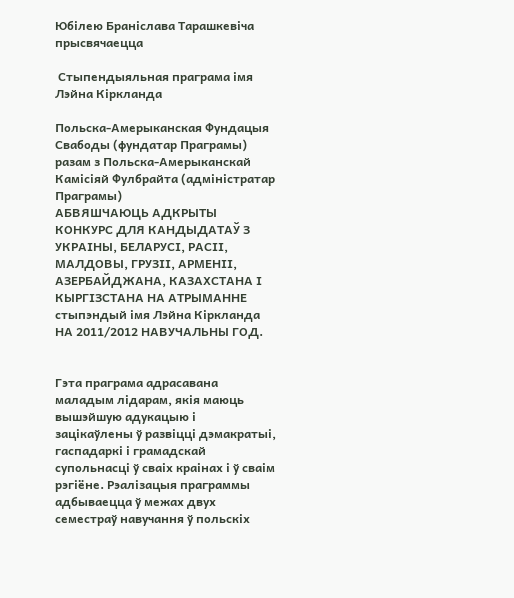Юбілею Браніслава Тарашкевіча прысвячаецца

 Стыпендыяльная праграма імя Лэйна Кіркланда

Польска-Амерыканская Фундацыя Свабоды (фундатар Праграмы) разам з Польска-Амерыканскай Камісіяй Фулбрайта (адміністратар Праграмы)
АБВЯШЧАЮЦЬ АДКРЫТЫ КОНКУРС ДЛЯ КАНДЫДАТАЎ З УКРАІНЫ, БЕЛАРУСІ, РАСІІ, МАЛДОВЫ, ГРУЗІІ, АРМЕНІІ, АЗЕРБАЙДЖАНА, КАЗАХСТАНА І КЫРГІЗСТАНА НА АТРЫМАННЕ стыпэндый імя Лэйна Кіркланда НА 2011/2012 НАВУЧАЛЬНЫ ГОД.


Гэта праграма адрасавана маладым лідарам, якія маюць вышэйшую адукацыю і зацікаўлены ў развіцці дэмакратыі, гаспадаркі і грамадскай супольнасці ў сваіх краінах і ў сваім рэгіёне. Рэалізацыя праграммы адбываецца ў межах двух семестраў навучання ў польскіх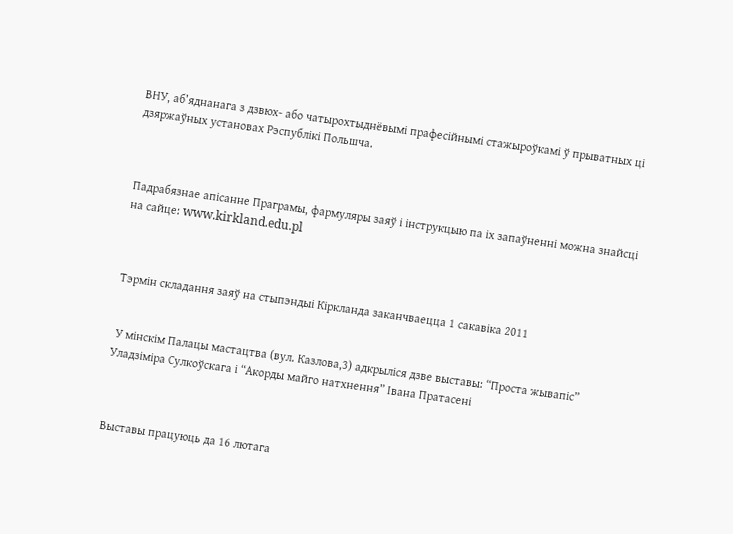ВНУ, аб’яднанага з дзвюх- або чатырохтыднёвымі прафесійнымі стажыроўкамі ў прыватных ці дзяржаўных установах Рэспублікі Польшча.



Падрабязнае апісанне Праграмы, фармуляры заяў і інструкцыю па іх запаўненні можна знайсці на сайце: www.kirkland.edu.pl



Тэрмін складання заяў на стыпэндыі Кіркланда заканчваецца 1 сакавіка 2011


 У мінскім Палацы мастацтва (вул. Казлова,3) адкрыліся дзве выставы: “Проста жывапіс” Уладзіміра Сулкоўскага і “Акорды майго натхнення” Івана Пратасені



Выставы працуюць да 16 лютага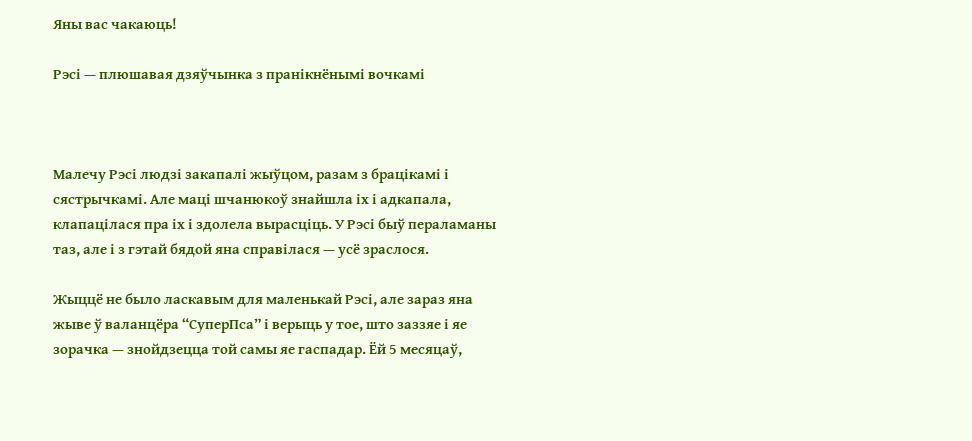Яны вас чакаюць!

Рэсі — плюшавая дзяўчынка з пранікнёнымі вочкамі



Малечу Рэсі людзі закапалі жыўцом, разам з брацікамі і сястрычкамі. Але маці шчанюкоў знайшла іх і адкапала, клапацілася пра іх і здолела вырасціць. У Рэсі быў пераламаны таз, але і з гэтай бядой яна справілася — усё зраслося.

Жыццё не было ласкавым для маленькай Рэсі, але зараз яна жыве ў валанцёра “СуперПса” і верыць у тое, што заззяе і яе зорачка — знойдзецца той самы яе гаспадар. Ёй 5 месяцаў,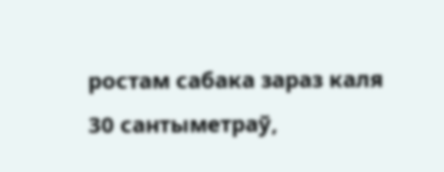ростам сабака зараз каля 30 сантыметраў,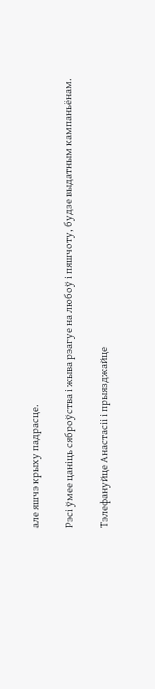але яшчэ крыху падрасце.

Рэсі ўмее цаніць сяброўства і жыва рэагуе на любоў і пяшчоту, будзе выдатным кампаньёнам.

Тэлефануйце Анастасіі і прыязджайце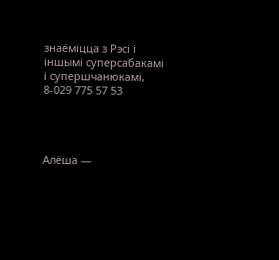знаёміцца з Рэсі і іншымі суперсабакамі і супершчанюкамі, 8-029 775 57 53




Алёша —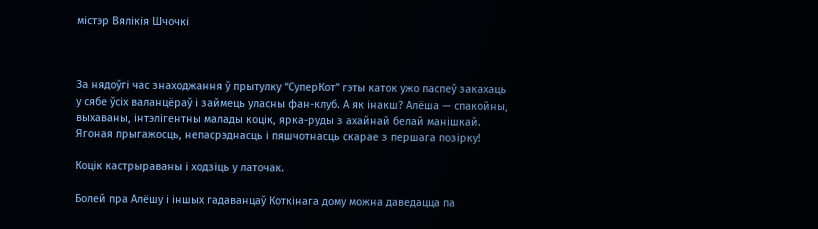містэр Вялікія Шчочкі



За нядоўгі час знаходжання ў прытулку “СуперКот” гэты каток ужо паспеў закахаць у сябе ўсіх валанцёраў і займець уласны фан-клуб. А як інакш? Алёша — спакойны, выхаваны, інтэлігентны малады коцік, ярка-руды з ахайнай белай манішкай. Ягоная прыгажосць, непасрэднасць і пяшчотнасць скарае з першага позірку!

Коцік кастрыраваны і ходзіць у латочак.

Болей пра Алёшу і іншых гадаванцаў Коткінага дому можна даведацца па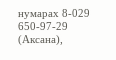нумарах 8-029 650-97-29 (Аксана),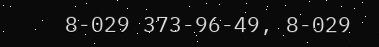8-029 373-96-49, 8-029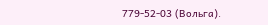779-52-03 (Вольга).